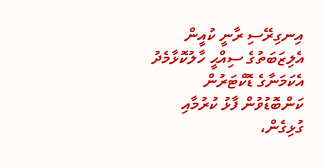އިނގިރޭސި ރާނީ ކުއީން އެލިޒަބަތުގެ ސިއްޙީ ހާލުކޮޅާމެދު އެކަމަނާގެ ޑޮކްޓަރުން ކަންބޮޑުވުން ފާޅު ކުރުމާއި ގުޅިގެން،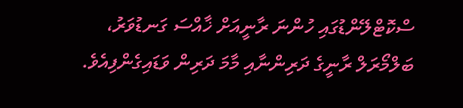ސްކޮޓްލޭންޑުގައި ހުންނަ ރާނީއަށް ޚާއްސަ ގަނޑުވަރު، ބަލްމޯރަލް ރާނީގެ ދަރިންނާއި މާމަ ދަރިން ވަޑައިގެންފިއެވެ.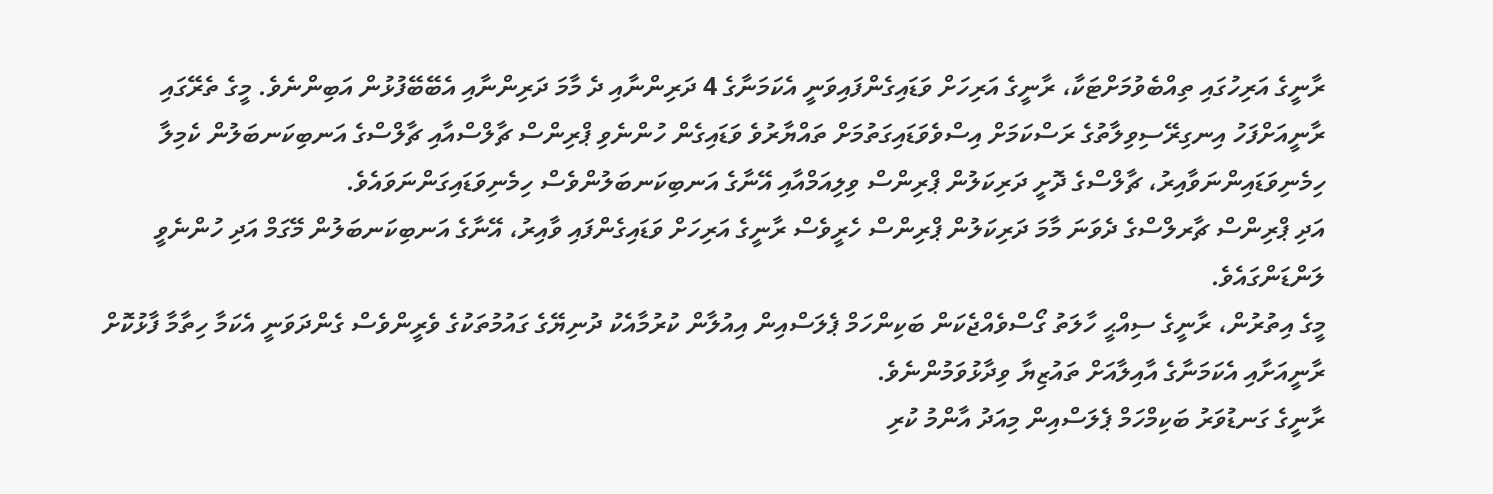ރާނީގެ އަރިހުގައި ތިއްބެވުމަށްޓަކާ، ރާނީގެ އަރިހަށް ވަޑައިގެންފައިވަނީ އެކަމަނާގެ 4 ދަރިންނާއި ދެ މާމަ ދަރިންނާއި އެބޭބޭފުޅުން އަބިންނެވެ. މީގެ ތެރޭގައި ރާނީއަށްފަހު އިނގިރޭސިވިލާތުގެ ރަސްކަމަށް އިސްވެވަޑައިގަތުމަށް ތައްޔާރުވެ ވަޑައިގެން ހުންނެވި ޕްރިންސް ޗާލްސްއާއި ޗާލްސްގެ އަނބިކަނބަލުން ކެމިލާ ހިމެނިވަޑައިންނަވާއިރު، ޗާލްސްގެ ދޮށީ ދަރިކަލުން ޕްރިންސް ވިލިއަމްއާއި އޭނާގެ އަނބިކަނބަލުންވެސް ހިމެނިވަޑައިގަންނަވައެވެ.
އަދި ޕްރިންސް ޗާރލްސްގެ ދެވަނަ މާމަ ދަރިކަލުން ޕްރިންސް ހެރީވެސް ރާނީގެ އަރިހަށް ވަޑައިގެންފައި ވާއިރު، އޭނާގެ އަނބިކަނބަލުން މޭގަމް އަދި ހުންނެވީ ލަންޑަންގައެވެ.
މީގެ އިތުރުން، ރާނީގެ ސިއްޙީ ހާލަތު ގޯސްވެއްޖެކަން ބަކިންހަމް ޕެލަސްއިން އިއުލާން ކުރުމާއެކު ދުނިޔޭގެ ގައުމުތަކުގެ ވެރީންވެސް ގެންދަވަނީ އެކަމާ ހިތާމާ ފާޅުކޮށް ރާނީއަށާއި އެކަމަނާގެ އާއިލާއަށް ތައުޒިޔާ ވިދާޅުވަމުންނެވެ.
ރާނީގެ ގަނޑުވަރު ބަކިމްހަމް ޕެލަސްއިން މިއަދު އާންމު ކުރި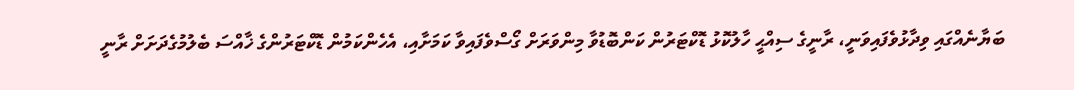ބަޔާނެއްގައި ވިދާޅުވެފައިވަނީ، ރާނީގެ ސިއްޙީ ހާލުކޮޅު ޑޮކްޓަރުން ކަންބޮޑުވާ މިންވަރަށް ގޯސްވެފައިވާ ކަމަށާއި، އެހެންކަމުން ޑޮކްޓަރުންގެ ޚާއްސަ ބެލުމުގެދަށަށް ރާނީ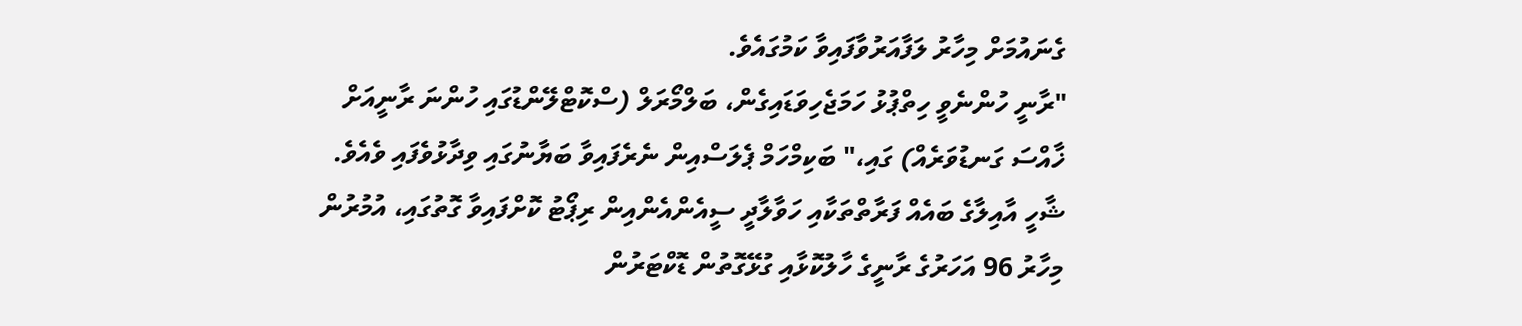ގެނައުމަށް މިހާރު ލަފާއަރުވާފައިވާ ކަމުގައެވެ.
"ރާނީ ހުންނެވީ ހިތްޕުޅު ހަމަޖެހިވަޑައިގެން، ބަލްމޯރަލް (ސްކޮޓްލޭންޑުގައި ހުންނަ ރާނީއަށް ޚާއްސަ ގަނޑުވަރެއް) ގައި،" ބަކިމްހަމް ޕެލަސްއިން ނެރެފައިވާ ބަޔާނުގައި ވިދާޅުވެފައި ވެއެވެ.
ޝާހީ އާއިލާގެ ބައެއް ފަރާތްތަކާއި ހަވާލާދީ ސީއެންއެންއިން ރިޕޯޓު ކޮށްފައިވާ ގޮތުގައި، އުމުރުން މިހާރު 96 އަހަރުގެ ރާނީގެ ހާލުކޮޅާއި ގުޅޭގޮތުން ޑޮކްޓަރުން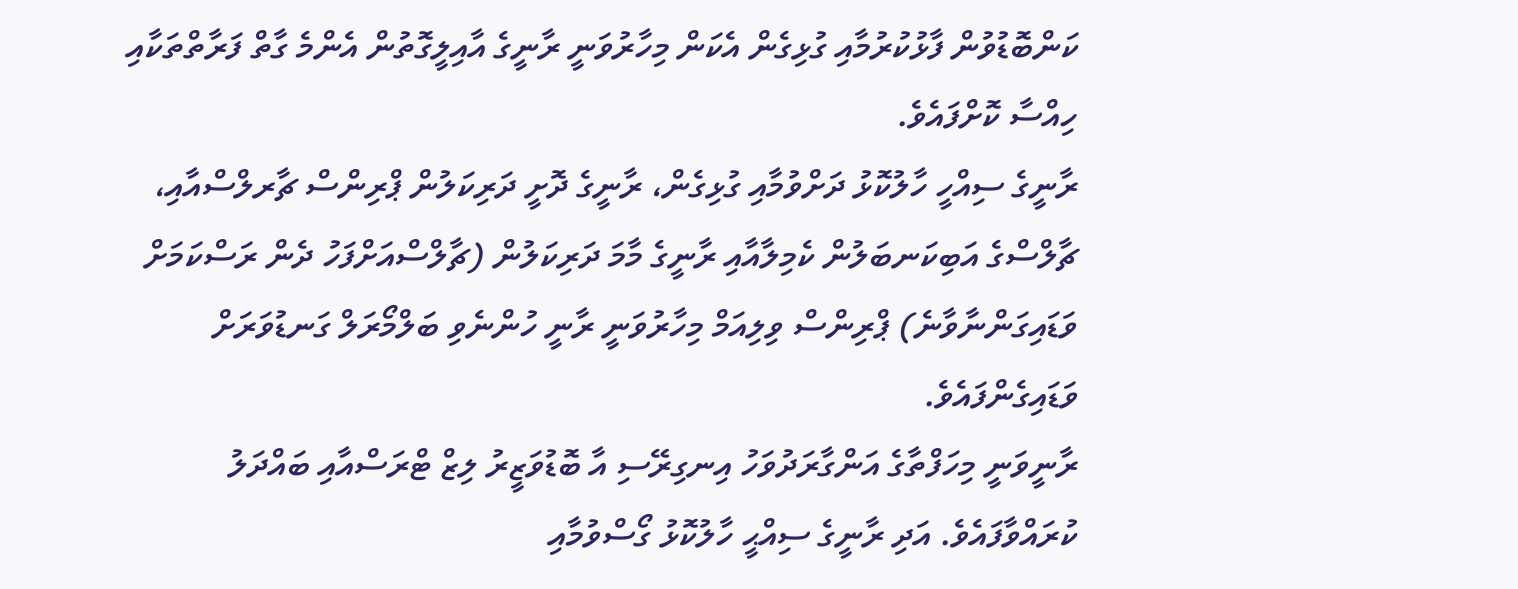ކަންބޮޑުވުން ފާޅުކުރުމާއި ގުޅިގެން އެކަން މިހާރުވަނީ ރާނީގެ އާއިލީގޮތުން އެންމެ ގާތް ފަރާތްތަކާއި ހިއްސާ ކޮށްފައެވެ.
ރާނީގެ ސިއްހީ ހާލުކޮޅު ދަށްވުމާއި ގުޅިގެން، ރާނީގެ ދޮށީ ދަރިކަލުން ޕްރިންސް ޗާރލްސްއާއި، ޗާލްސްގެ އަބިކަނބަލުން ކެމިލާއާއި ރާނީގެ މާމަ ދަރިކަލުން (ޗާލްސްއަށްފަހު ދެން ރަސްކަމަށް ވަޑައިގަންނާވާނެ) ޕްރިންސް ވިލިއަމް މިހާރުވަނީ ރާނީ ހުންނެވި ބަލްމޯރަލް ގަނޑުވަރަށް ވަޑައިގެންފައެވެ.
ރާނީވަނީ މިހަފްތާގެ އަންގާރަދުވަހު އިނގިރޭސި އާ ބޮޑުވަޒީރު ލިޒް ޓްރަސްއާއި ބައްދަލު ކުރައްވާފައެވެ. އަދި ރާނީގެ ސިއްޙީ ހާލުކޮޅު ގޯސްވުމާއި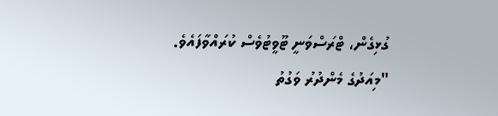ގުޅިގެން، ޓްރަސްވަނީ ޓޫވީޓުވެސް ކުރައްވާފައެވެ.
"މިއަދުގެ މެންދުރު ވަގުތު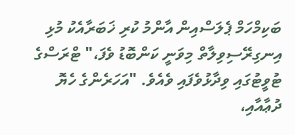ބަކިމްހަމް ޕެލަސްއިން އާންމު ކުރި ޚަބަރާއެކު މުޅި އިނގިރޭސިވިލާތް މިވަނީ ކަންބޮޑު ވެފަ،" ޓްރަސްގެ ޓުވީޓުގައި ވިދާޅުވެފައި ވެއެވެ. "އަހަރެންގެ ހެޔޮ ދުޢާއާއި،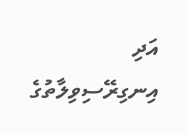އަދި އިނގިރޭސިވިލާތުގެ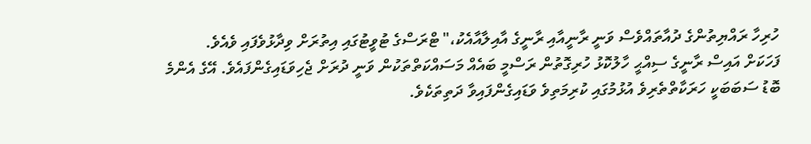ހުރިހާ ރައްޔިތުންގެ ދުއާތައްވެސް ވަނީ ރާނީއާއި ރާނީގެ އާއިލާއާއެކު،" ޓްރަސްގެ ޓުވީޓުގައި އިތުރަށް ވިދާޅުވެފައި ވެއެވެ.
ފަހަކަށް އައިސް ރާނީގެ ސިއްޙީ ހާލުކޮޅު ހުރިގޮތުން ރަސްމީ ބައެއް މަސައްކަތްތަކުން ވަނީ ދުރަށް ޖެހިވަޑައިގެންފައެވެ. އޭގެ އެންމެ ބޮޑު ސަބަބަކީ ހަރަކާތްތެރިވެ އުޅުމުގައި ކުރިމަތިވެ ވަޑައިގެންފައިވާ ދަތިތަކެވެ.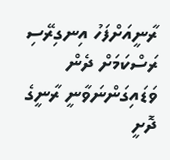ރާނީއަށްފަހު އިނގިރޭސި ރަސްކަމަށް ދެން ވަޑައިގަންނަވާނީ ރާނީގެ ދޮށީ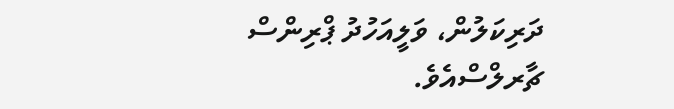ދަރިކަލުން، ވަލީއަހުދު ޕްރިންސް ޗާރލްސްއެވެ.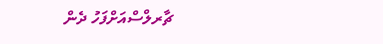ޗާރލްސްއަށްފަހު ދެން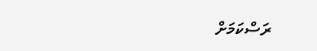ރަސްކަމަށް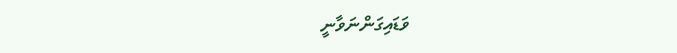ވަޑައިގަންނަވާނީ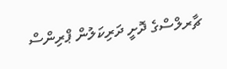ޗާރލްސްގެ ދޮށީ ދަރިކަލުން ޕްރިންސް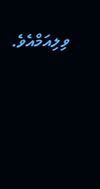ވިލިއަމްއެވެ.